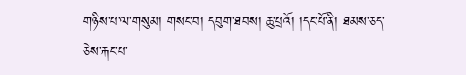གཉིས་པ་ལ་གསུམ། གསང་བ། དབུག་ཐབས། ཆུ་པྲའོ། །དང་པོ་ནི། ཐམས་ཅད་ཅེས་རྐང་པ་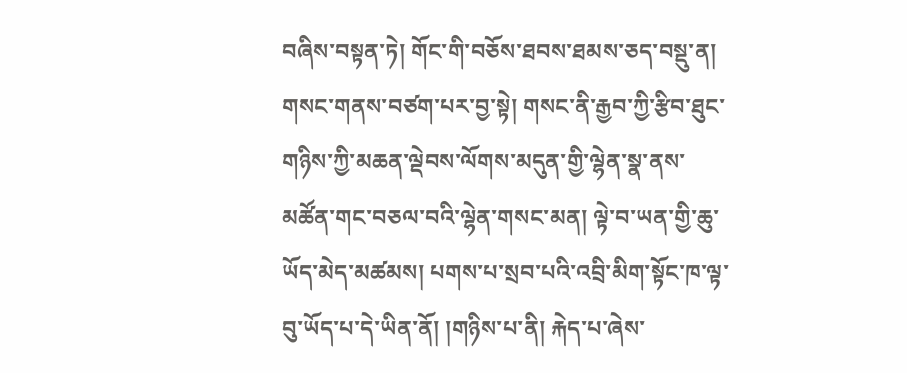བཞིས་བསྟན་ཏེ། གོང་གི་བཅོས་ཐབས་ཐམས་ཅད་བསྡུ་ན། གསང་གནས་བཙག་པར་བྱ་སྟེ། གསང་ནི་རྒྱབ་ཀྱི་རྩིབ་ཐུང་གཉིས་ཀྱི་མཆན་ལྡེབས་ལོགས་མདུན་གྱི་ལྷེན་སྣ་ནས་མཚོན་གང་བཅལ་བའི་ལྷེན་གསང་མན། ལྟེ་བ་ཡན་གྱི་ཆུ་ཡོད་མེད་མཚམས། པགས་པ་སྲབ་པའི་འབྲི་མིག་སྟོང་ཁ་ལྟ་བུ་ཡོད་པ་དེ་ཡིན་ནོ། །གཉིས་པ་ནི། རྐེད་པ་ཞེས་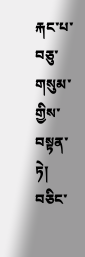རྐང་པ་བཅུ་གསུམ་གྱིས་བསྟན་ཏེ། བཅིང་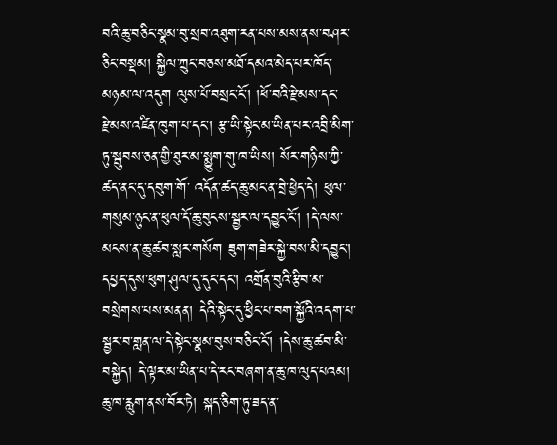བའི་ཆུ་བཅིང་སྣམ་བུ་སྲབ་འཐུག་རན་པས་མས་ནས་བཤར་ཅིང་བསྡམ། སྐྱིལ་ཀྲུང་བཅས་མཐོ་དམའ་མེད་པར་ཁོད་མཉམ་ལ་འདུག ལུས་པོ་བསྲང་ངོ་། །ཕོ་བའི་རྫེམས་དང་རྫེམས་འཛིན་ཁུག་པ་དང་། རྩ་ཡི་སྟེང་མ་ཡིན་པར་འབྲི་མིག་ཏུ་སྦུབས་ཅན་གྱི་ཐུར་མ་སྨྱུག་གུ་ཁ་ཡིས། སོར་གཉིས་ཀྱི་ཚད་ནང་དུ་དབུག་གོ་ འདོན་ཚད་ཆུ་མང་ན་བྲེ་ཕྱེད་དེ། ཕུལ་གསུམ་ཉུང་ན་ཕུལ་དོ་ཆུ་བུངས་སྦྱར་ལ་དབྱུང་ངོ་། །དེ་ལས་མངས་ན་ཆུ་ཚབ་སླར་གསོག ཟུག་གཟེར་སྐྱེ་བས་མི་དབྱུང་། དཔྱད་དུས་ཕུག་ཤུལ་དུ་དུང་དང་། འགྲོན་བུའི་རྩིབ་མ་བསྲེགས་པས་མནན། དེའི་སྟེང་དུ་ཕྱིང་པ་བག་སྐྱོའི་འདག་པ་སྦྱར་བ་གླན་ལ་དེ་སྟེང་སྣམ་བུས་བཅིང་ངོ་། །དེས་ཆུ་ཚབ་མི་བསྐྱེད། དེ་ལྟར་མ་ཡིན་པ་དེ་རང་བཞག་ན་ཆུ་ཁ་ལུད་པའམ། ཆུ་ཁ་རླུག་ནས་བོར་ཏེ། སྐད་ཅིག་ཏུ་ཟད་ན་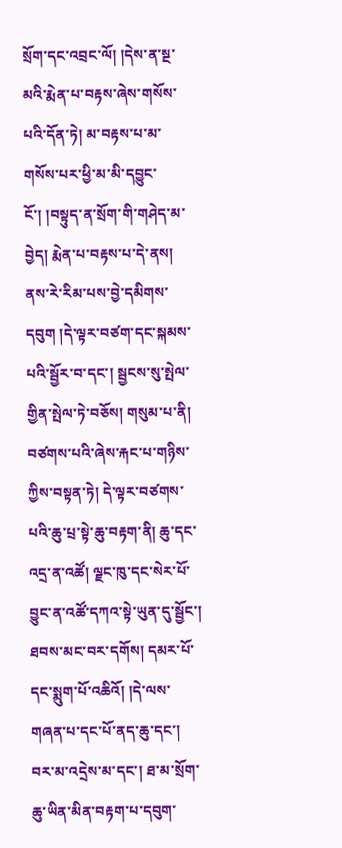སྲོག་དང་འབྲང་ལོ། །དེས་ན་སྔ་མའི་རྨེན་པ་བརྟས་ཞེས་གསོས་པའི་དོན་ཏེ། མ་བརྟས་པ་མ་གསོས་པར་ཕྱི་མ་མི་དབྱུང་ངོ་། །བསྟུད་ན་སྲོག་གི་གཤེད་མ་བྱེད། རྨེན་པ་བརྟས་པ་དེ་ནས། ནས་རེ་རིམ་པས་བྱེ་དམིགས་དབུག །དེ་ལྟར་བཙག་དང་སྐམས་པའི་སྦྱོར་བ་དང་། སྦྱངས་སུ་སྤེལ་གྱིན་སྤེལ་ཏེ་བཅོས། གསུམ་པ་ནི། བཙགས་པའི་ཞེས་རྐང་པ་གཉིས་ཀྱིས་བསྟན་ཏེ། དེ་ལྟར་བཙགས་པའི་ཆུ་པྲ་སྟེ་ཆུ་བརྟག་ནི། ཆུ་དང་འདྲ་ན་འཚོ། ལྗང་ཁུ་དང་སེར་པོ་བྱུང་ན་འཚོ་དཀའ་སྟེ་ཡུན་དུ་སྦྱོང་། ཐབས་མང་བར་དགོས། དམར་པོ་དང་སྨུག་པོ་འཆིའོ། །དེ་ལས་གཞན་པ་དང་པོ་ནད་ཆུ་དང་། བར་མ་འདྲེས་མ་དང་། ཐ་མ་སྲོག་ཆུ་ཡིན་མིན་བརྟག་པ་དབུག་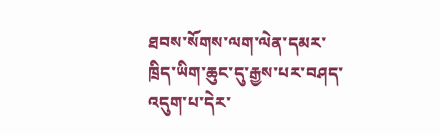ཐབས་སོགས་ལག་ལེན་དམར་ཁྲིད་ཡིག་ཆུང་དུ་རྒྱས་པར་བཤད་འདུག་པ་དེར་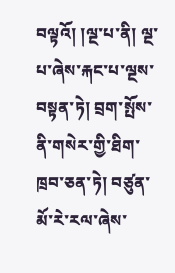བལྟའོ། །ལྔ་པ་ནི། ལྔ་པ་ཞེས་རྐང་པ་ལྔས་བསྟན་ཏེ། བྲག་སྤོས་ནི་གསེར་གྱི་ཐིག་ཁྲབ་ཅན་ཏེ། བཙུན་མོ་རེ་རལ་ཞེས་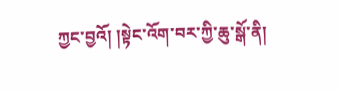ཀྱང་བྱའོ། །སྟེང་འོག་བར་ཀྱི་ཆུ་སྒོ་ནི།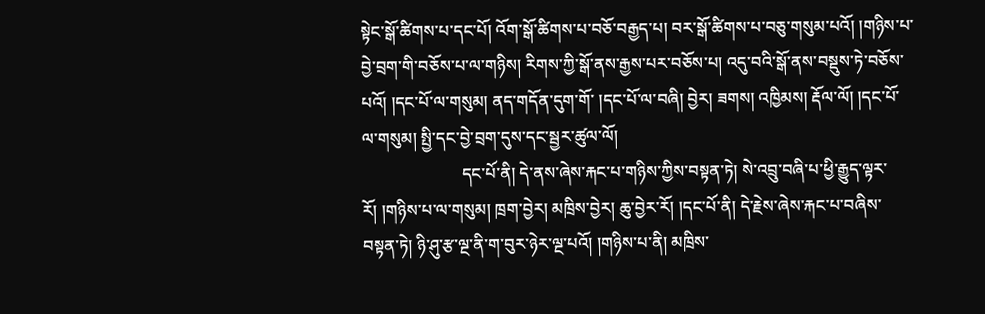སྟེང་སྒོ་ཚིགས་པ་དང་པོ། འོག་སྒོ་ཚིགས་པ་བཅོ་བརྒྱད་པ། བར་སྒོ་ཚིགས་པ་བཅུ་གསུམ་པའོ། །གཉིས་པ་བྱེ་བྲག་གི་བཅོས་པ་ལ་གཉིས། རིགས་ཀྱི་སྒོ་ནས་རྒྱས་པར་བཅོས་པ། འདུ་བའི་སྒོ་ནས་བསྡུས་ཏེ་བཅོས་པའོ། །དང་པོ་ལ་གསུམ། ནད་གདོན་དུག་གོ་ །དང་པོ་ལ་བཞི། བྱེར། ཟགས། འཁྱིམས། རྡོལ་ལོ། །དང་པོ་ལ་གསུམ། སྤྱི་དང་བྱེ་བྲག་དུས་དང་སྦྱར་ཚུལ་ལོ།
                        དང་པོ་ནི། དེ་ནས་ཞེས་རྐང་པ་གཉིས་ཀྱིས་བསྟན་ཏེ། སེ་འབྲུ་བཞི་པ་ཕྱི་རྒྱུད་ལྟར་རོ། །གཉིས་པ་ལ་གསུམ། ཁྲག་བྱེར། མཁྲིས་བྱེར། ཆུ་བྱེར་རོ། །དང་པོ་ནི། དེ་རྗེས་ཞེས་རྐང་པ་བཞིས་བསྟན་ཏེ། ཉི་ཤུ་རྩ་ལྔ་ནི་ག་བུར་ཉེར་ལྔ་པའོ། །གཉིས་པ་ནི། མཁྲིས་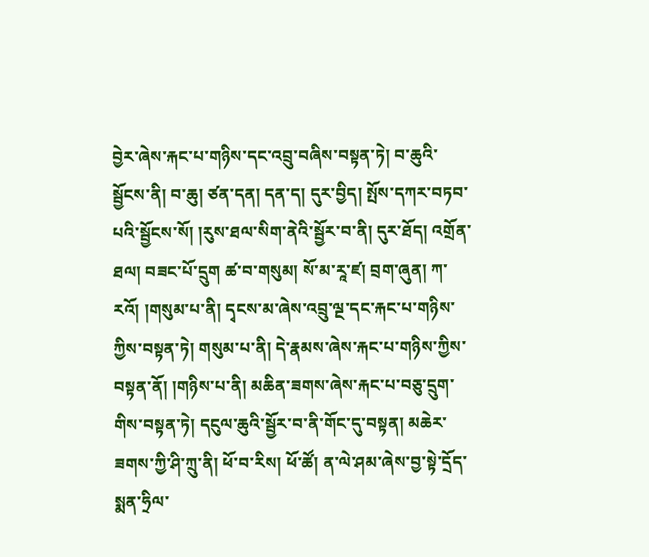བྱེར་ཞེས་རྐང་པ་གཉིས་དང་འབྲུ་བཞིས་བསྟན་ཏེ། བ་ཆུའི་སྦྱོངས་ནི། བ་ཆུ། ཙན་དན། དན་ད། དུར་བྱིད། སྤོས་དཀར་བཏབ་པའི་སྦྱོངས་སོ། །རུས་ཐལ་སིག་ནེའི་སྦྱོར་བ་ནི། དུར་ཐོད། འགྲོན་ཐལ། བཟང་པོ་དྲུག ཚ་བ་གསུམ། སོ་མ་རཱ་ཛ། བྲག་ཞུན། ཀ་རའོ། །གསུམ་པ་ནི། དྭངས་མ་ཞེས་འབྲུ་ལྔ་དང་རྐང་པ་གཉིས་ཀྱིས་བསྟན་ཏེ། གསུམ་པ་ནི། དེ་རྣམས་ཞེས་རྐང་པ་གཉིས་ཀྱིས་བསྟན་ནོ། །གཉིས་པ་ནི། མཆིན་ཟགས་ཞེས་རྐང་པ་བཅུ་དྲུག་གིས་བསྟན་ཏེ། དངུལ་ཆུའི་སྦྱོར་བ་ནི་གོང་དུ་བསྟན། མཆེར་ཟགས་ཀྱི་ཤི་ཀྲུ་ནི། ཕོ་བ་རིས། ཕོ་ཚོ། ན་ལེ་ཤམ་ཞེས་བྱ་སྟེ་དྲོད་སྨན་ཧྲིལ་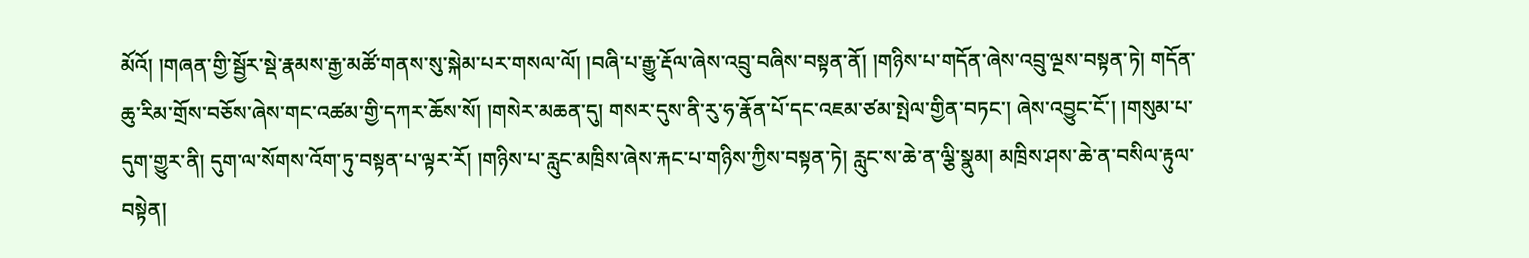མོའོ། །གཞན་གྱི་སྦྱོར་སྡེ་རྣམས་རྒྱ་མཚོ་གནས་སུ་སྐེམ་པར་གསལ་ལོ། །བཞི་པ་རྒྱུ་རྡོལ་ཞེས་འབྲུ་བཞིས་བསྟན་ནོ། །གཉིས་པ་གདོན་ཞེས་འབྲུ་ལྔས་བསྟན་ཏེ། གདོན་ཆུ་རིམ་གྲོས་བཅོས་ཞེས་གང་འཚམ་གྱི་དཀར་ཆོས་སོ། །གསེར་མཆན་དུ། གསར་དུས་ནི་རུ་ཧ་རྣོན་པོ་དང་འཇམ་ཙམ་སྤེལ་གྱིན་བཏང་། ཞེས་འབྱུང་ངོ་། །གསུམ་པ་དུག་གྱུར་ནི། དུག་ལ་སོགས་འོག་ཏུ་བསྟན་པ་ལྟར་རོ། །གཉིས་པ་རླུང་མཁྲིས་ཞེས་རྐང་པ་གཉིས་ཀྱིས་བསྟན་ཏེ། རླུང་ས་ཆེ་ན་ལྕི་སྣུམ། མཁྲིས་ཤས་ཆེ་ན་བསིལ་རྟུལ་བསྟེན།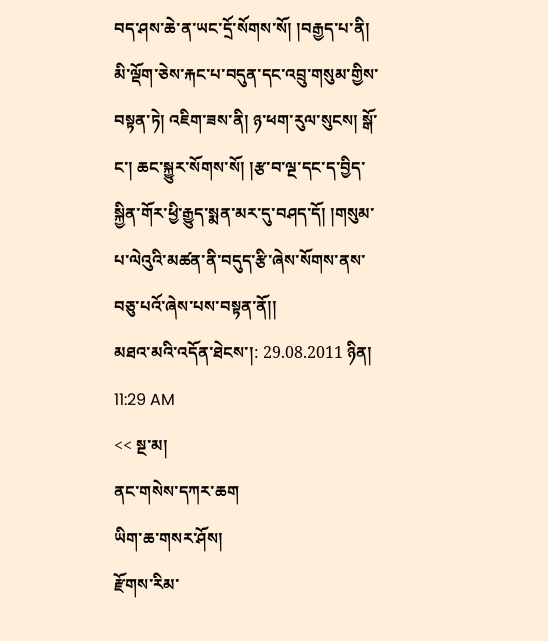བད་ཤས་ཆེ་ན་ཡང་དྲོ་སོགས་སོ། །བརྒྱད་པ་ནི། མི་ལྡོག་ཅེས་རྐང་པ་བདུན་དང་འབྲུ་གསུམ་གྱིས་བསྟན་ཏེ། འཇིག་ཟས་ནི། ཉ་ཕག་རུལ་སུངས། སྒོ་ང་། ཆང་སྐྱུར་སོགས་སོ། །རྩ་བ་ལྔ་དང་ད་བྱིད་སྐྱིན་གོར་ཕྱི་རྒྱུད་སྨན་མར་དུ་བཤད་དོ། །གསུམ་པ་ལེའུའི་མཚན་ནི་བདུད་རྩི་ཞེས་སོགས་ནས་བཅུ་པའོ་ཞེས་པས་བསྟན་ནོ།།
མཐའ་མའི་འདོན་ཐེངས་།: 29.08.2011 ཉིན། 11:29 AM
<< སྔ་མ།
ནང་གསེས་དཀར་ཆག
ཡིག་ཆ་གསར་ཤོས།
རྫོགས་རིམ་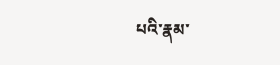པའི་རྣམ་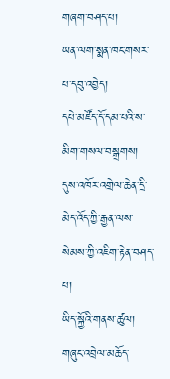གཞག་བཤད་པ།
ཡན་ལག་སྨན་ཁང་གསར་པ་དབུ་འབྱེད།
དཔེ་མཛོད་དོ་དམ་པའི་ས་མིག་གསལ་བསྒྲགས།
དུས་འཁོར་འགྲེལ་ཆེན་དྲི་མེད་འོད་ཀྱི་རྒྱན་ལས་སེམས་ཀྱི་འཇིག་རྟེན་བཤད་པ།
ཡིད་སྐྱོའི་གནས་ཚུལ།
གཞུང་འབྲེལ་མཆོད་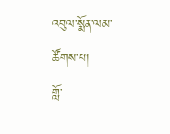འབུལ་སྨོན་ལམ་ཚོགས་པ།
གློ་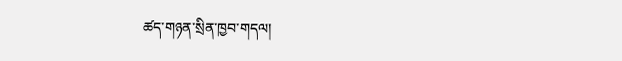ཚད་གཉན་སྲིན་ཁྱབ་གདལ།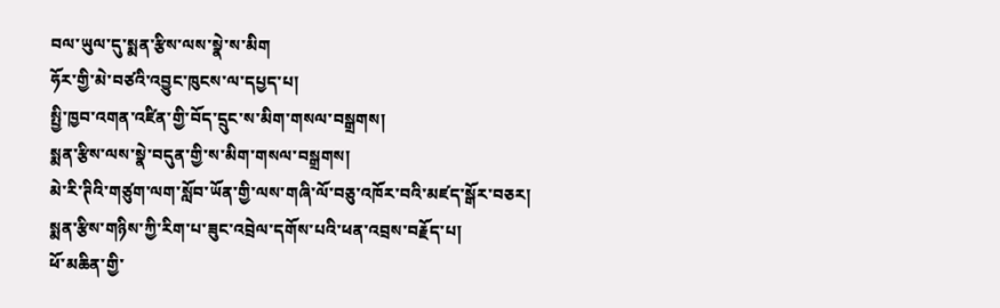བལ་ཡུལ་དུ་སྨན་རྩིས་ལས་སྣེ་ས་མིག
ཧོར་གྱི་མེ་བཙའི་འབྱུང་ཁུངས་ལ་དཔྱད་པ།
སྤྱི་ཁྱབ་འགན་འཛིན་གྱི་བོད་དྲུང་ས་མིག་གསལ་བསྒྲགས།
སྨན་རྩིས་ལས་སྣེ་བདུན་གྱི་ས་མིག་གསལ་བསྒྲགས།
མེ་རི་ཊིའི་གཙུག་ལག་སློབ་ཡོན་གྱི་ལས་གཞི་ལོ་བཅུ་འཁོར་བའི་མཛད་སྒོར་བཅར།
སྨན་རྩིས་གཉིས་ཀྱི་རིག་པ་ཟུང་འབྲེལ་དགོས་པའི་ཕན་འབྲས་བརྗོད་པ།
ཕོ་མཆིན་གྱི་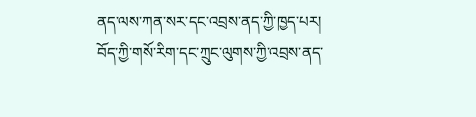ནད་ལས་ཀན་སར་དང་འབྲས་ནད་ཀྱི་ཁྱད་པར།
བོད་ཀྱི་གསོ་རིག་དང་ཀྲུང་ལུགས་ཀྱི་འབྲས་ནད་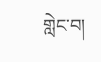གླེང་བ།